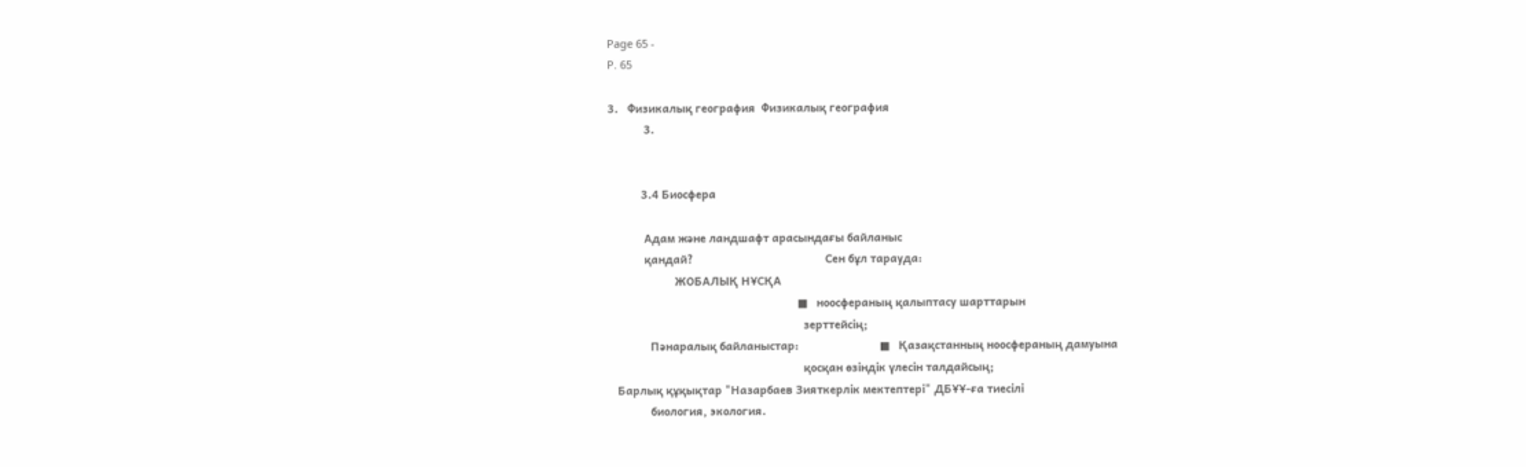Page 65 -
P. 65

3.   Физикалық география  Физикалық география
            3.


           3.4 Биосфера

            Адам және ландшафт арасындағы байланыс
            қандай?                                            Сен бұл тарауда:
                      ЖОБАЛЫҚ НҰСҚА
                                                               ■   ноосфераның қалыптасу шарттарын
                                                                 зерттейсің;
              Пәнаралық байланыстар:                           ■   Қазақстанның ноосфераның дамуына
                                                                 қосқан өзіндік үлесін талдайсың;
   Барлық құқықтар "Назарбаев Зияткерлік мектептері" ДБҰҰ-ға тиесілі
              биология, экология.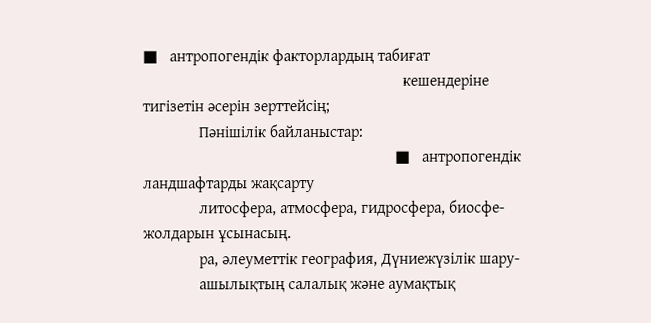■   антропогендік факторлардың табиғат
                                                                 кешендеріне тигізетін әсерін зерттейсің;
              Пәнішілік байланыстар:
                                                               ■   антропогендік ландшафтарды жақсарту
              литосфера, атмосфера, гидросфера, биосфе-          жолдарын ұсынасың.
              ра, әлеуметтік география, Дүниежүзілік шару-
              ашылықтың салалық және аумақтық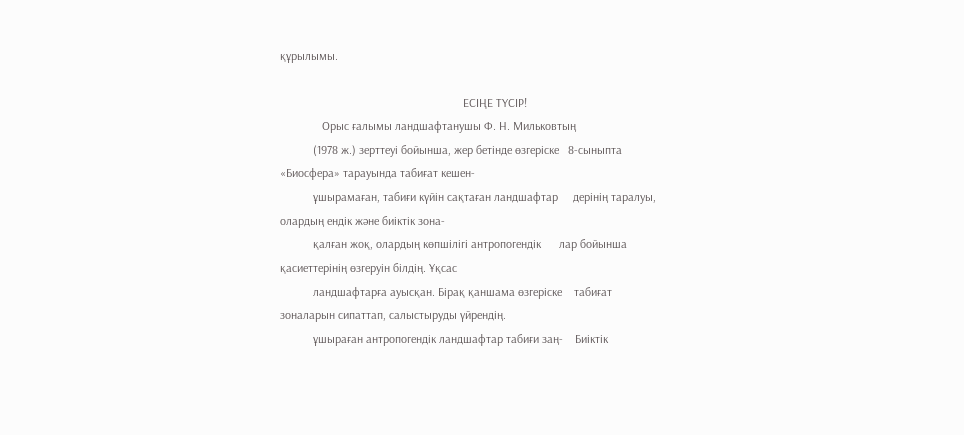құрылымы.

                                                             ЕСІҢЕ ТҮСІР!
              Орыс ғалымы ландшафтанушы Ф. Н. Мильковтың
           (1978 ж.) зерттеуі бойынша, жер бетінде өзгеріске   8-сыныпта «Биосфера» тарауында табиғат кешен-
           ұшырамаған, табиғи күйін сақтаған ландшафтар     дерінің таралуы, олардың ендік және биіктік зона-
           қалған жоқ, олардың көпшілігі антропогендік      лар бойынша қасиеттерінің өзгеруін білдің. Ұқсас
           ландшафтарға ауысқан. Бірақ қаншама өзгеріске    табиғат зоналарын сипаттап, салыстыруды үйрендің.
           ұшыраған антропогендік ландшафтар табиғи заң-    Биіктік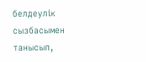белдеулік сызбасымен танысып,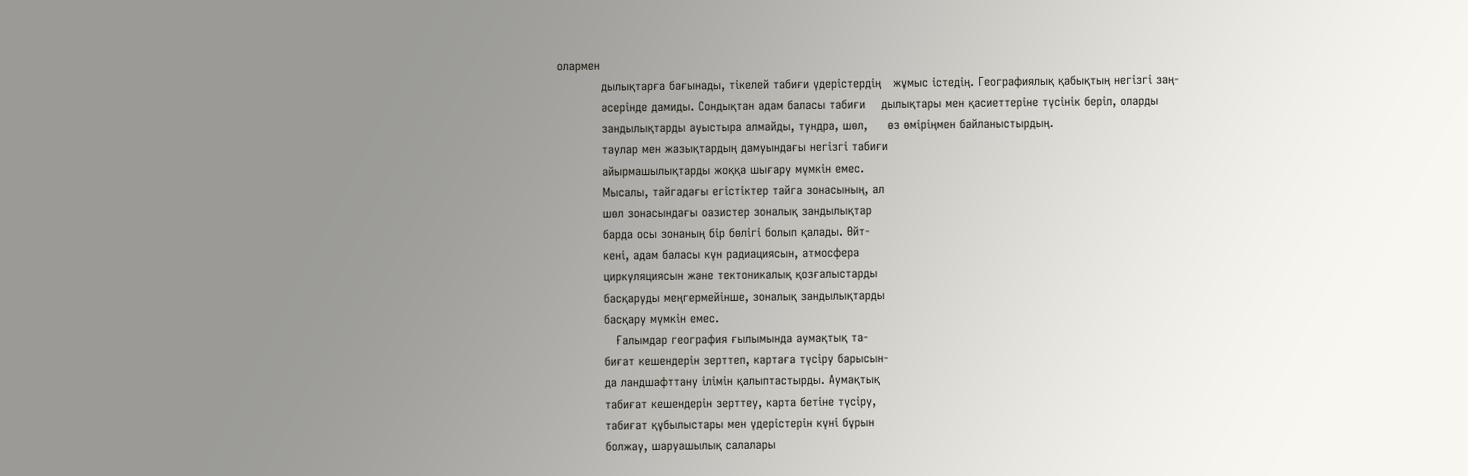олармен
           дылықтарға бағынады, тікелей табиғи үдерістердің   жұмыс істедің. Географиялық қабықтың негізгі заң-
           әсерінде дамиды. Сондықтан адам баласы табиғи    дылықтары мен қасиеттеріне түсінік беріп, оларды
           зандылықтарды ауыстыра алмайды, тундра, шөл,     өз өміріңмен байланыстырдың.
           таулар мен жазықтардың дамуындағы негізгі табиғи
           айырмашылықтарды жоққа шығару мүмкін емес.
           Мысалы, тайгадағы егістіктер тайга зонасының, ал
           шөл зонасындағы оазистер зоналық зандылықтар
           барда осы зонаның бір бөлігі болып қалады. Өйт-
           кені, адам баласы күн радиациясын, атмосфера
           циркуляциясын және тектоникалық қозғалыстарды
           басқаруды меңгермейінше, зоналық зандылықтарды
           басқару мүмкін емес.
              Ғалымдар география ғылымында аумақтық та-
           биғат кешендерін зерттеп, картаға түсіру барысын-
           да ландшафттану ілімін қалыптастырды. Аумақтық
           табиғат кешендерін зерттеу, карта бетіне түсіру,
           табиғат құбылыстары мен үдерістерін күні бұрын
           болжау, шаруашылық салалары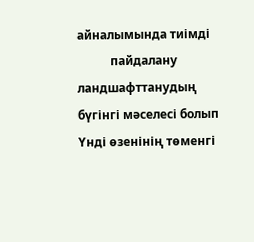айналымында тиімді
           пайдалану ландшафттанудың бүгінгі мәселесі болып    Үнді өзенінің төменгі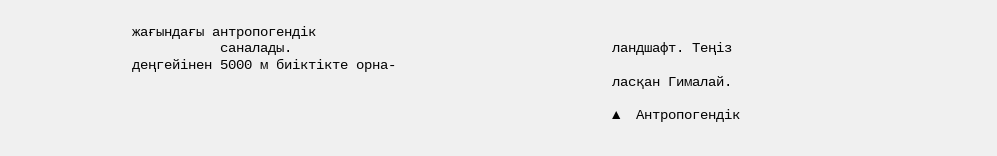жағындағы антропогендік
           саналады.                                        ландшафт. Теңіз деңгейінен 5000 м биіктікте орна-
                                                            ласқан Гималай.

                                                            ▲  Антропогендік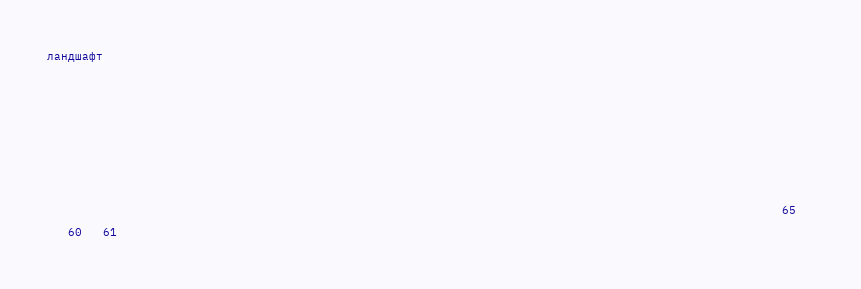ландшафт






                                                                                                         65
   60   61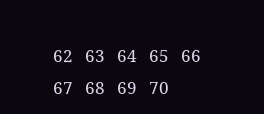62   63   64   65   66   67   68   69   70